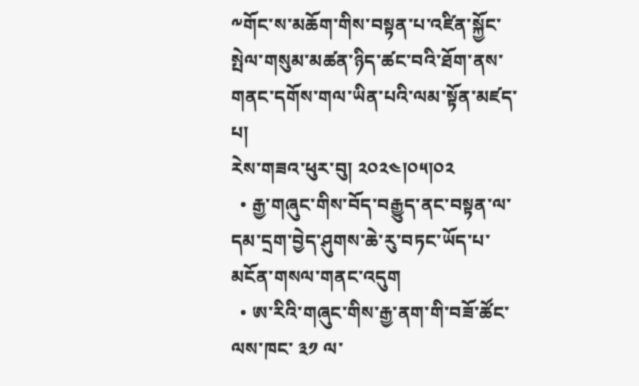༸གོང་ས་མཆོག་གིས་བསྟན་པ་འཛིན་སྐྱོང་སྤེལ་གསུམ་མཚན་ཉིད་ཚང་བའི་ཐོག་ནས་གནང་དགོས་གལ་ཡིན་པའི་ལམ་སྟོན་མཛད་པ།
རེས་གཟའ་ཕུར་བུ། ༢༠༢༤།༠༥།༠༢
  • རྒྱ་གཞུང་གིས་བོད་བརྒྱུད་ནང་བསྟན་ལ་དམ་དྲག་བྱེད་ཤུགས་ཆེ་རུ་བཏང་ཡོད་པ་མངོན་གསལ་གནང་འདུག
  • ཨ་རིའི་གཞུང་གིས་རྒྱ་ནག་གི་བཟོ་ཚོང་ལས་ཁང་ ༣༡ ལ་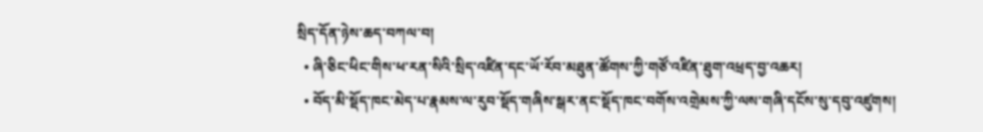སྲིད་དོན་ཉེས་ཆད་བཀལ་བ།
  • ཞི་ཅིང་ཕིང་གིས་ཕ་རན་སིའི་སྲིད་འཛིན་དང་ཡོ་རོབ་མཐུན་ཚོགས་ཀྱི་གཙོ་འཛིན་ཐུག་འཕྲད་བྱ་འཆར།
  • བོད་མི་སྡོད་ཁང་མེད་པ་རྣམས་ལ་རུབ་སྡོད་གཞིས་སྒར་ནང་སྡོད་ཁང་བགོས་འགྲེམས་ཀྱི་ལས་གཞི་དངོས་སུ་དབུ་འཛུགས།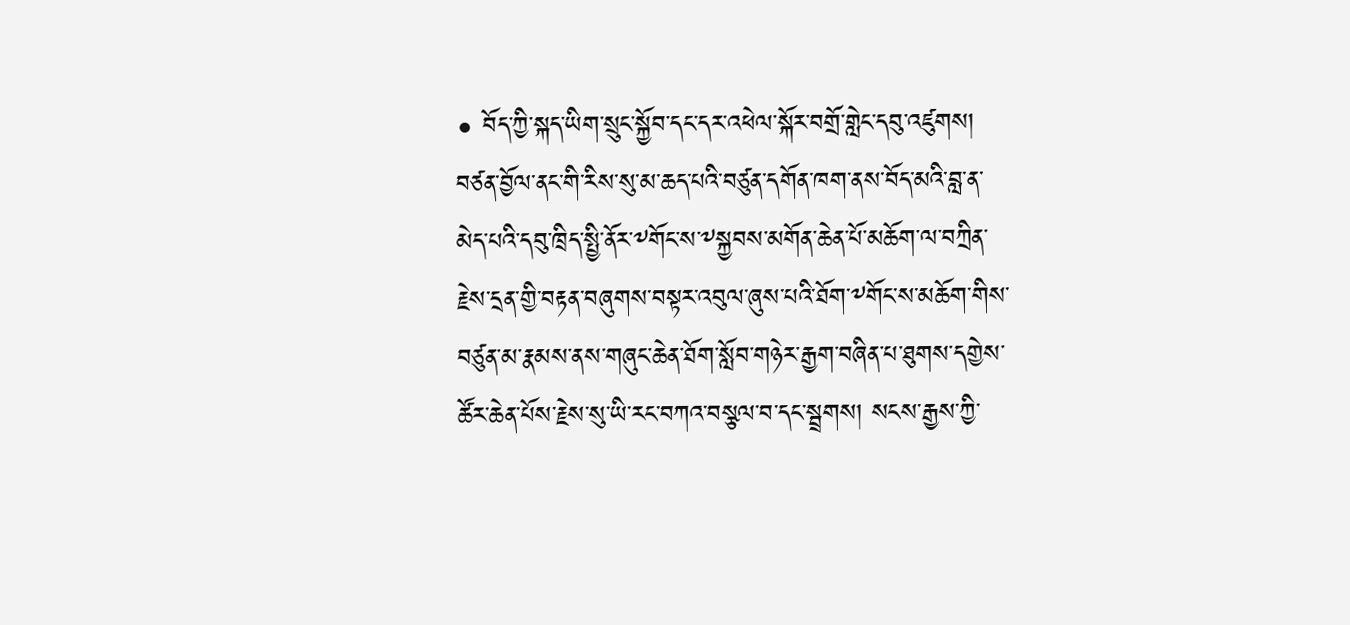• བོད་ཀྱི་སྐད་ཡིག་སྲུང་སྐྱོབ་དང་དར་འཕེལ་སྐོར་བགྲོ་གླེང་དབུ་འཛུགས།
བཙན་བྱོལ་ནང་གི་རིས་སུ་མ་ཆད་པའི་བཙུན་དགོན་ཁག་ནས་བོད་མའི་བླ་ན་མེད་པའི་དབུ་ཁྲིད་སྤྱི་ནོར་༸གོང་ས་༸སྐྱབས་མགོན་ཆེན་པོ་མཆོག་ལ་བཀྲིན་རྗེས་དྲན་གྱི་བརྟན་བཞུགས་བསྟར་འབུལ་ཞུས་པའི་ཐོག་༸གོང་ས་མཆོག་གིས་བཙུན་མ་རྣམས་ནས་གཞུང་ཆེན་ཐོག་སློབ་གཉེར་རྒྱག་བཞིན་པ་ཐུགས་དགྱེས་ཚོར་ཆེན་པོས་རྗེས་སུ་ཡི་རང་བཀའ་བསྩལ་བ་དང་སྦྲགས། སངས་རྒྱས་ཀྱི་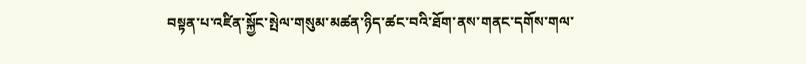བསྟན་པ་འཛིན་སྐྱོང་སྤེལ་གསུམ་མཚན་ཉིད་ཚང་བའི་ཐོག་ནས་གནང་དགོས་གལ་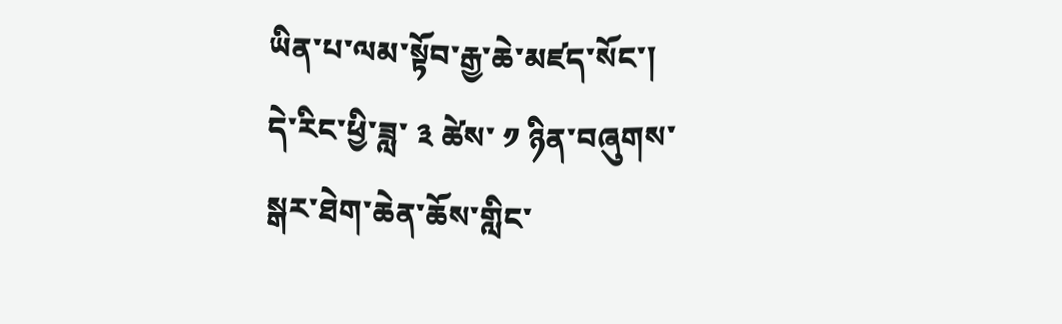ཡིན་པ་ལམ་སྟོབ་རྒྱ་ཆེ་མཛད་སོང་།
དེ་རིང་ཕྱི་ཟླ་ ༣ ཚེས་ ༡ ཉིན་བཞུགས་སྒར་ཐེག་ཆེན་ཆོས་གླིང་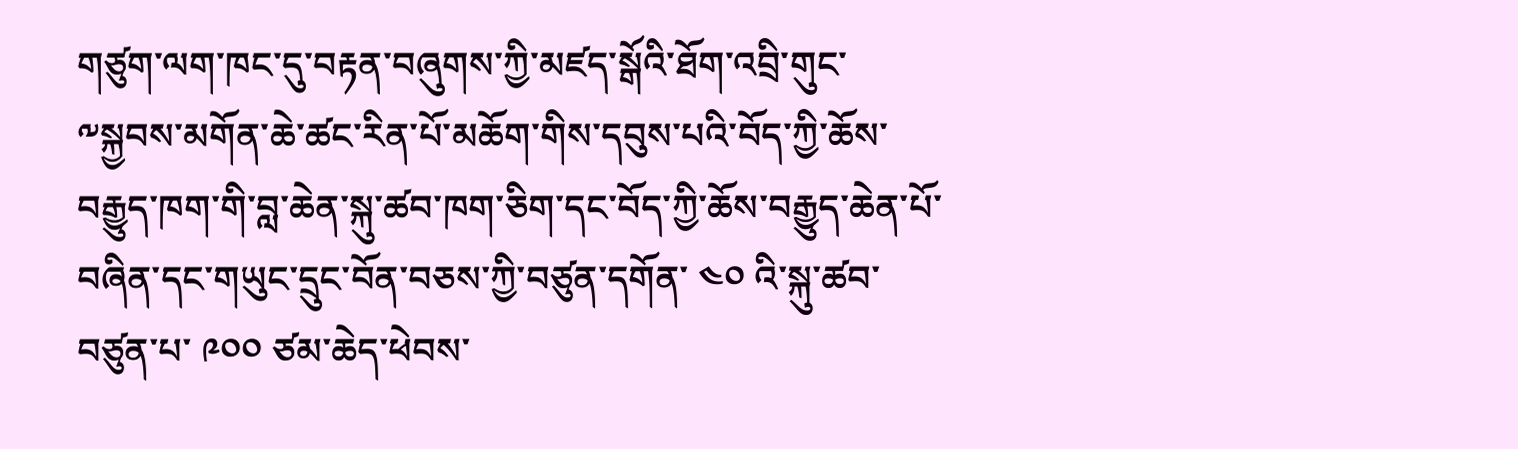གཙུག་ལག་ཁང་དུ་བརྟན་བཞུགས་ཀྱི་མཛད་སྒོའི་ཐོག་འབྲི་གུང་༸སྐྱབས་མགོན་ཆེ་ཚང་རིན་པོ་མཆོག་གིས་དབུས་པའི་བོད་ཀྱི་ཆོས་བརྒྱུད་ཁག་གི་བླ་ཆེན་སྐུ་ཚབ་ཁག་ཅིག་དང་བོད་ཀྱི་ཆོས་བརྒྱུད་ཆེན་པོ་བཞིན་དང་གཡུང་དྲུང་བོན་བཅས་ཀྱི་བཙུན་དགོན་ ༤༠ འི་སྐུ་ཚབ་བཙུན་པ་ ༩༠༠ ཙམ་ཆེད་ཕེབས་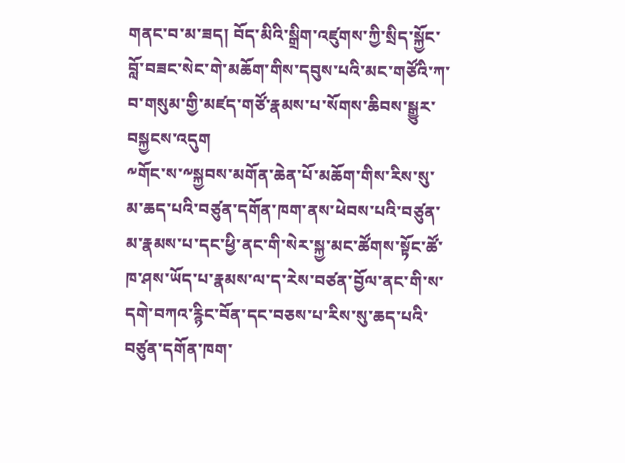གནང་བ་མ་ཟད། བོད་མིའི་སྒྲིག་འཛུགས་ཀྱི་སྲིད་སྐྱོང་བློ་བཟང་སེང་གེ་མཆོག་གིས་དབུས་པའི་མང་གཙོའི་ཀ་བ་གསུམ་གྱི་མཛད་གཙོ་རྣམས་པ་སོགས་ཆིབས་སྒྱུར་བསྐྱངས་འདུག
༸གོང་ས་༸སྐྱབས་མགོན་ཆེན་པོ་མཆོག་གིས་རིས་སུ་མ་ཆད་པའི་བཙུན་དགོན་ཁག་ནས་ཕེབས་པའི་བཙུན་མ་རྣམས་པ་དང་ཕྱི་ནང་གི་སེར་སྐྱ་མང་ཚོགས་སྟོང་ཚོ་ཁ་ཤས་ཡོད་པ་རྣམས་ལ་ད་རེས་བཙན་བྱོལ་ནང་གི་ས་དགེ་བཀའ་རྙིང་བོན་དང་བཅས་པ་རིས་སུ་ཆད་པའི་བཙུན་དགོན་ཁག་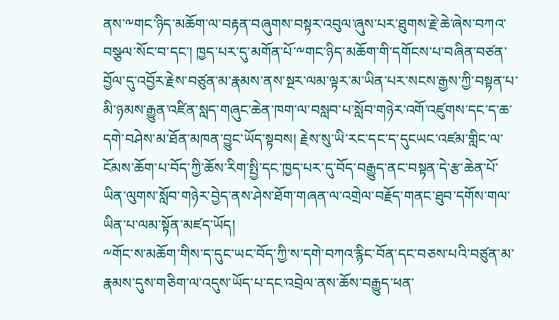ནས་༸གང་ཉིད་མཆོག་ལ་བརྟན་བཞུགས་བསྟར་འབུལ་ཞུས་པར་ཐུགས་རྗེ་ཆེ་ཞེས་བཀའ་བསྩལ་སོང་བ་དང་། ཁྱད་པར་དུ་མགོན་པོ་༸གང་ཉིད་མཆོག་གི་དགོངས་པ་བཞིན་བཙན་བྱོལ་དུ་འབྱོར་རྗེས་བཙུན་མ་རྣམས་ནས་སྔར་ལམ་ལྟར་མ་ཡིན་པར་སངས་རྒྱས་ཀྱི་བསྟན་པ་མི་ཉམས་རྒྱུན་འཛིན་སླད་གཞུང་ཆེན་ཁག་ལ་བསླབ་པ་སློབ་གཉེར་འགོ་འཛུགས་དང་ད་ཆ་དགེ་བཤེས་མ་ཐོན་མཁན་བྱུང་ཡོད་སྟབས། རྗེས་སུ་ཡི་རང་དང་ད་དུངཡང་འཛམ་གླིང་ལ་ངོམས་ཆོག་པ་བོད་ཀྱི་ཆོས་རིག་སྤྱི་དང་ཁྱད་པར་དུ་བོད་བརྒྱུད་ནང་བསྟན་དེ་རྩ་ཆེན་པོ་ཡིན་ལུགས་སློབ་གཉེར་བྱེད་ནས་ཤེས་ཐོག་གཞན་ལ་འགྲེལ་བརྗོད་གནང་ཐུབ་དགོས་གལ་ཡིན་པ་ལམ་སྟོན་མཛད་ཡོད།
༸གོང་ས་མཆོག་གིས་ད་དུང་ཡང་བོད་ཀྱི་ས་དགེ་བཀའ་རྙིང་བོན་དང་བཅས་པའི་བཙུན་མ་རྣམས་དུས་གཅིག་ལ་འདུས་ཡོད་པ་དང་འབྲེལ་ནས་ཆོས་བརྒྱུད་ཕན་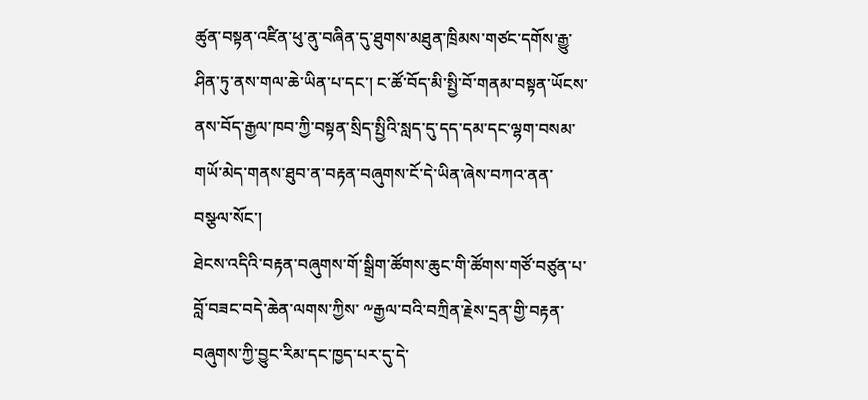ཚུན་བསྟན་འཛིན་ཕུ་ནུ་བཞིན་དུ་ཐུགས་མཐུན་ཁྲིམས་གཙང་དགོས་རྒྱུ་ཤིན་ཏུ་ནས་གལ་ཆེ་ཡིན་པ་དང་། ང་ཚོ་བོད་མི་སྤྱི་བོ་གནམ་བསྟན་ཡོངས་ནས་བོད་རྒྱལ་ཁབ་ཀྱི་བསྟན་སྲིད་སྤྱིའི་སླད་དུ་དད་དམ་དང་ལྷག་བསམ་གཡོ་མེད་གནས་ཐུབ་ན་བརྟན་བཞུགས་ངོ་དེ་ཡིན་ཞེས་བཀའ་ནན་བསྩལ་སོང་།
ཐེངས་འདིའི་བརྟན་བཞུགས་གོ་སྒྲིག་ཚོགས་ཆུང་གི་ཚོགས་གཙོ་བཙུན་པ་བློ་བཟང་བདེ་ཆེན་ལགས་ཀྱིས་ ༸རྒྱལ་བའི་བཀྲིན་རྗེས་དྲན་གྱི་བརྟན་བཞུགས་ཀྱི་བྱུང་རིམ་དང་ཁྱད་པར་དུ་དེ་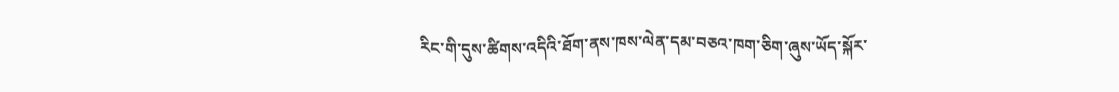རིང་གི་དུས་ཚིགས་འདིའི་ཐོག་ནས་ཁས་ལེན་དམ་བཅའ་ཁག་ཅིག་ཞུས་ཡོད་སྐོར་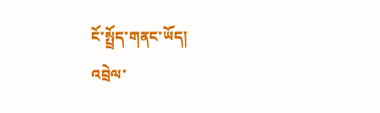ངོ་སྤྲོད་གནང་ཡོད།
འབྲེལ་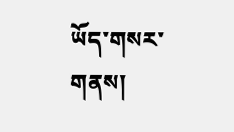ཡོད་གསར་གནས།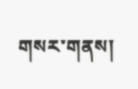གསར་གནས།